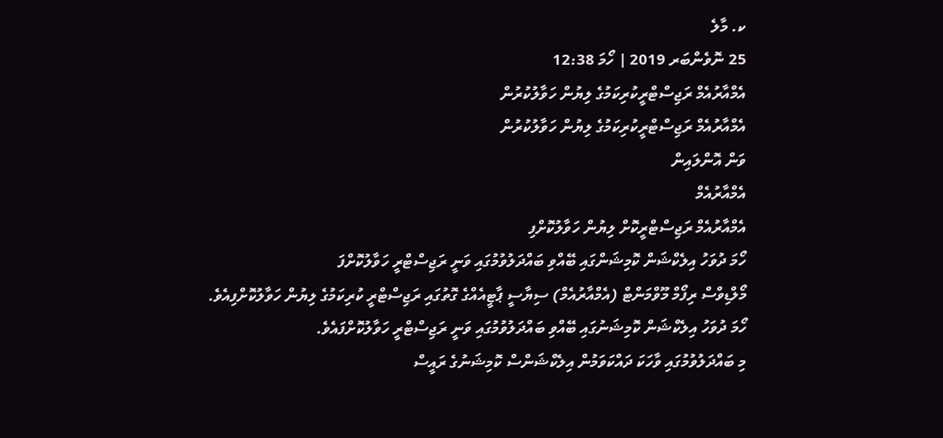ކ. މާލެ
25 ނޮވެންބަރ 2019 | ހޯމަ 12:38
އެމްއާރުއެމް ރަޖިސްޓްރީކުރިކަމުގެ ލިޔުން ހަވާލުކުރުން
އެމްއާރުއެމް ރަޖިސްޓްރީކުރިކަމުގެ ލިޔުން ހަވާލުކުރުން
ވަން އޮންލައިން
އެމްއާރުއެމް
އެމްއާރުއެމް ރަޖިސްޓްރީކޮށް ލިޔުން ހަވާލުކޮށްފި
ހޯމަ ދުވަހު އިލެކްޝަން ކޮމިޝަންގައި ބޭއްވި ބައްދަލުވުމުގައި ވަނީ ރަޖިސްޓްރީ ހަވާލުކޮށްފަ
މޯލްޑިވްސް ރިފޯމް މޫވްމަންޓް (އެމްއާރުއެމް) ސިޔާސީ ޕާޓީއެއްގެ ގޮތުގައި ރަޖިސްޓްރީ ކުރިކަމުގެ ލިޔުން ހަވާލުކޮށްފިއެވެ.
ހޯމަ ދުވަހު އިލެކްޝަން ކޮމިޝަނުގައި ބޭއްވި ބައްދަލުވުމުގައި ވަނީ ރަޖިސްޓްރީ ހަވާލުކޮށްފައެވެ.
މި ބައްދަލުވުމުގައި ވާހަކަ ދައްކަވަމުން އިލެކްޝަންސް ކޮމިޝަނުގެ ރައީސް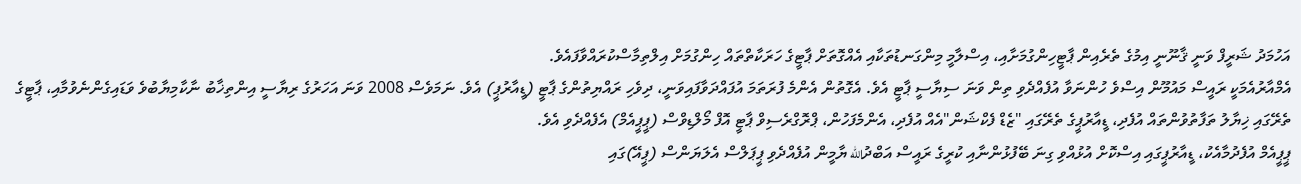އަހުމަދު ޝަރީފް ވަނީ ޤާނޫނީ އިމުގެ ތެރެއިން ޕާޓީހިންގުމަށާއި، އިސްލާމީ މިންގަނޑުތަކާއި އެއްގޮތަށް ޕާޓީގެ ހަރަކާތްތައް ހިންގުމަށް އިލްތިމާސްކުރައްވާފައެވެ.
އެމްއާރުއެމަކީ ރައީސް މައުމޫން އިސްވެ ހުންނަވާ އުފެއްދެވި ތިން ވަނަ ސިޔާސީ ޕާޓީ އެވެ. އެގޮތުން އެންމެ ފުރަތަމަ އުފައްދަވާފައިވަނީ، ދިވެހި ރައްޔިތުންގެ ޕާޓީ (ޑީއާރުޕީ) އެވެ. ނަމަވެސް 2008 ވަނަ އަހަރުގެ ރިޔާސީ އިންތިޚާބު ނާކާމިޔާބުވެ ވަޑައިގެންނެވުމާއި، ޕާޓީގެ ތެރޭގައި ޚިޔާލު ތަފާތުވުންތައް އުފެދި، ޑީއާރުޕީގެ ތެރޭގައި "ޒެޑް ފެކްޝަން"އެއް އުފެދި، އެންމެފަހުން، ޕްރޮގްރެސިވް ޕާޓީ އޮފް މޯލްޑިވްސް (ޕީޕީއެމް) އެފެއްދެވި އެވެ.
ޕީޕީއެމް އުފެދުމާއެކު، ޑީއާރުޕީގައި އިސްކޮށް އުޅުއްވި ގިނަ ބޭފުޅުންނާއި ކުރީގެ ރައީސް އަބްދުالله ޔާމީން އުފެއްދެވި ޕީޕަލްސް އެލަޔަންސް (ޕީއޭ)ގައި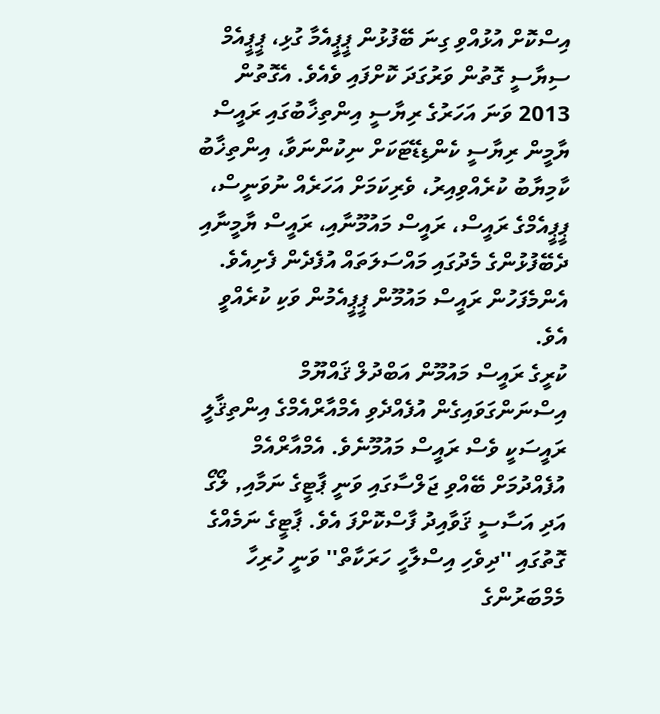އިސްކޮށް އުޅުއްވި ގިނަ ބޭފުޅުން ޕީޕީއެމާ ގުޅި، ޕީޕީއެމް ސިޔާސީ ގޮތުން ވަރުގަދަ ކޮށްފައި ވެއެވެ. އެގޮތުން 2013 ވަނަ އަހަރުގެ ރިޔާސީ އިންތިޚާބުގައި ރައީސް ޔާމީން ރިޔާސީ ކެންޑިޑޭޓަކަށް ނިކުންނަވާ، އިންތިޚާބު ކާމިޔާބު ކުރެއްވިއިރު، ވެރިކަމަށް އަހަރެއް ނުވަނީސް، ޕީޕީއެމްގެ ރައީސް، ރައީސް މައުމޫނާއި، ރައީސް ޔާމީނާއި ދެބޭފުޅުންގެ މެދުގައި މައްސަލަތައް އުފެދެން ފެށިއެވެ. އެންމެފަހުން ރައީސް މައުމޫން ޕީޕީއެމުން ވަކި ކުރެއްވީ އެވެ.
ކުރީގެ ރައީސް މައުމޫން އަބްދުލް ޤައްޔޫމް އިސްނަންގަވައިގެން އުފެއްދެވި އެމްއާރްއެމްގެ އިންތިޤާލީ ރައީސަކީ ވެސް ރައީސް މައުމޫނެވެ. އެމްއާރްއެމް އުފެއްދުމަށް ބޭއްވި ޖަލްސާގައި ވަނީ ޕާޓީގެ ނަމާއި, ލޯގޯ އަދި އަސާސީ ޤަވާއިދު ފާސްކޮށްފަ އެވެ. ޕާޓީގެ ނަމެއްގެ ގޮތުގައި ''ދިވެހި އިސްލާހީ ހަރަކާތް'' ވަނީ ހުރިހާ މެމްބަރުންގެ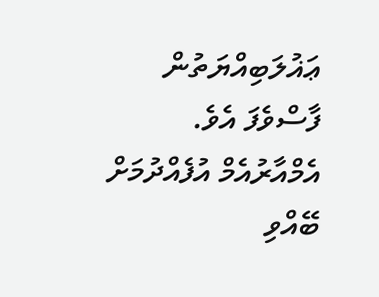ޢަޣުލަބިއްޔަތުން ފާސްވެފަ އެވެ.
އެމްއާރުއެމް އުފެއްދުމަށް ބޭއްވި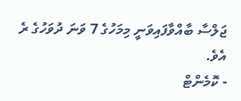ޖަލްސާ ބާއްވާފައިވަނީ މިމަހުގެ 7 ވަނަ ދުވަހުގެ ރެ އެވެ.
- ކޮމެންޓް